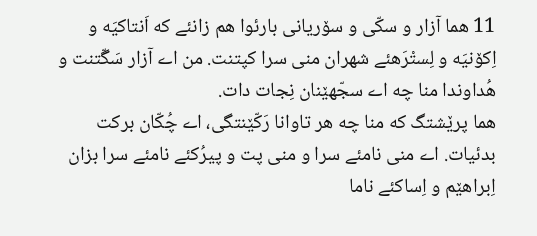11 هما آزار و سکّی و سۆریانی بارئوا هم زانئے که اَنتاکیَه و اِکۆنیَه و لِستْرَهئے شهران منی سرا کپتنت. من اے آزار سَگّتنت و هُداوندا منا چه اے سجّهێنان نِجات دات.
هما پرێشتگ که منا چه هر تاوانا رَکّێنتگی، اے چُکّان برکت بدئیات. اے منی نامئے سرا و منی پت و پیرُکئے نامئے سرا بزان اِبراهێم و اِساکئے ناما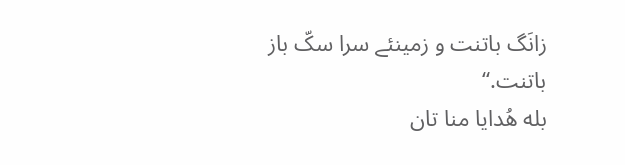زانَگ باتنت و زمینئے سرا سکّ باز باتنت.“
بله هُدایا منا تان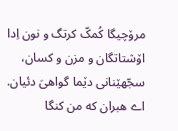مرۆچیگا کُمکّ کرتگ و نون اِدا اۆشتاتگان و مزن و کسان، سجّهێنانی دێما گواهیَ دئیان. اے هبران که من کنگا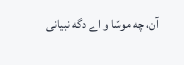آن، چه موسّا و اے دگه نبیانی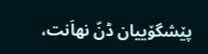پێشگۆییان ڈنّ نهاَنت،